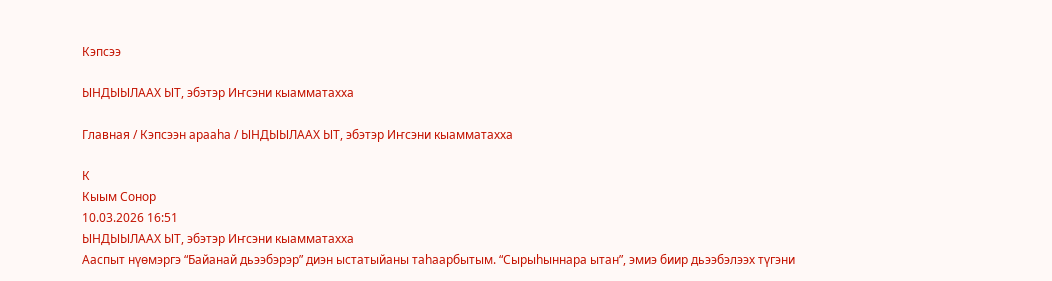Кэпсээ

ЫНДЫЫЛААХ ЫТ, эбэтэр Иҥсэни кыамматахха

Главная / Кэпсээн арааһа / ЫНДЫЫЛААХ ЫТ, эбэтэр Иҥсэни кыамматахха

К
Кыым Сонор
10.03.2026 16:51
ЫНДЫЫЛААХ ЫТ, эбэтэр Иҥсэни кыамматахха
Ааспыт нүөмэргэ “Байанай дьээбэрэр” диэн ыстатыйаны таһаарбытым. “Сырыһыннара ытан”, эмиэ биир дьээбэлээх түгэни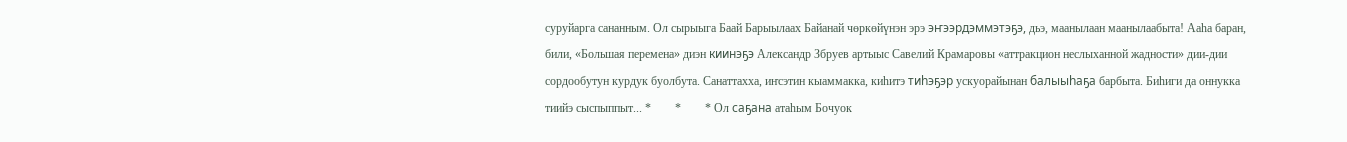суруйарга сананным. Ол сырыыга Баай Барыылаах Байанай чөркөйүнэн эрэ эҥээрдэммэтэҕэ, дьэ, маанылаан маанылаабыта! Ааһа баран, били, «Большая перемена» диэн киинэҕэ Александр Збруев артыыс Савелий Крамаровы «аттракцион неслыханной жадности» дии-дии сордообутун курдук буолбута. Санаттахха, иҥсэтин кыаммакка, киһитэ тиһэҕэр ускуорайынан балыыһаҕа барбыта. Биһиги да оннукка тиийэ сыспыппыт... *        *        * Ол саҕана атаһым Бочуок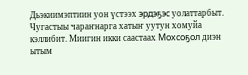Дьэкиимэптиин уон үстээх эрдэҕэс уолаттарбыт. Чугастыы чараҥнарга хатыҥ уутун хомуйа кэллибит. Миигин икки саастаах Мохсоҕол диэн ытым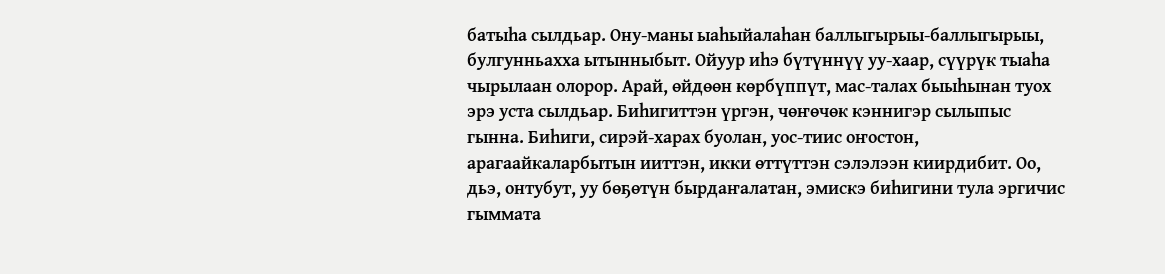батыһа сылдьар. Ону-маны ыаһыйалаһан баллыгырыы-баллыгырыы, булгунньахха ытынныбыт. Ойуур иһэ бүтүннүү уу-хаар, сүүрүк тыаһа чырылаан олорор. Арай, өйдөөн көрбүппүт, мас-талах быыһынан туох эрэ уста сылдьар. Биһигиттэн үргэн, чөҥөчөк кэннигэр сылыпыс гынна. Биһиги, сирэй-харах буолан, уос-тиис оҥостон, арагаайкаларбытын ииттэн, икки өттүттэн сэлэлээн киирдибит. Оо, дьэ, онтубут, уу бөҕөтүн бырдаҥалатан, эмискэ биһигини тула эргичис гыммата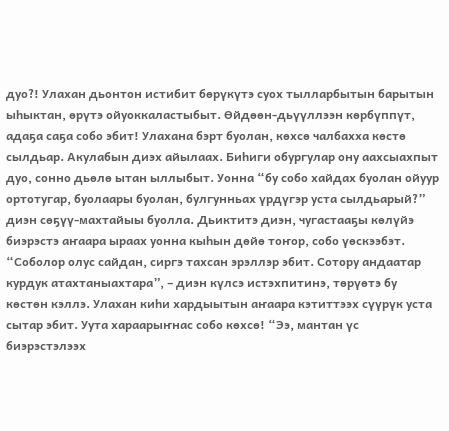дуо?! Улахан дьонтон истибит бөрүкүтэ суох тылларбытын барытын ыһыктан, өрүтэ ойуоккаластыбыт. Өйдөөн-дьүүллээн көрбүппүт, адаҕа саҕа собо эбит! Улахана бэрт буолан, көхсө чалбахха көстө сылдьар. Акулабын диэх айылаах. Биһиги обургулар ону аахсыахпыт дуо, сонно дьөлө ытан ыллыбыт. Уонна “бу собо хайдах буолан ойуур ортотугар, буолаары буолан, булгунньах үрдүгэр уста сылдьарый?” диэн сөҕүү-махтайыы буолла. Дьиктитэ диэн, чугастааҕы көлүйэ биэрэстэ аҥаара ыраах уонна кыһын дөйө тоҥор, собо үөскээбэт. “Соболор олус сайдан, сиргэ тахсан эрэллэр эбит. Сотору андаатар курдук атахтаныахтара”, – диэн күлсэ истэхпитинэ, төрүөтэ бу көстөн кэллэ. Улахан киһи хардыытын аҥаара кэтиттээх сүүрүк уста сытар эбит. Уута хараарыҥнас собо көхсө! “Ээ, мантан үс биэрэстэлээх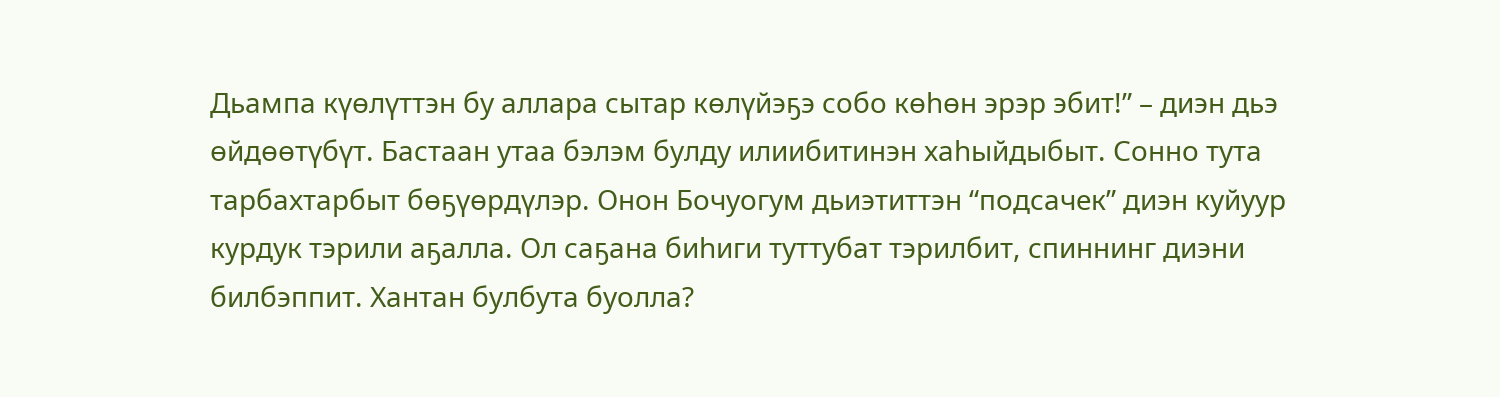Дьампа күөлүттэн бу аллара сытар көлүйэҕэ собо көһөн эрэр эбит!” – диэн дьэ өйдөөтүбүт. Бастаан утаа бэлэм булду илиибитинэн хаһыйдыбыт. Сонно тута тарбахтарбыт бөҕүөрдүлэр. Онон Бочуогум дьиэтиттэн “подсачек” диэн куйуур курдук тэрили аҕалла. Ол саҕана биһиги туттубат тэрилбит, спиннинг диэни билбэппит. Хантан булбута буолла?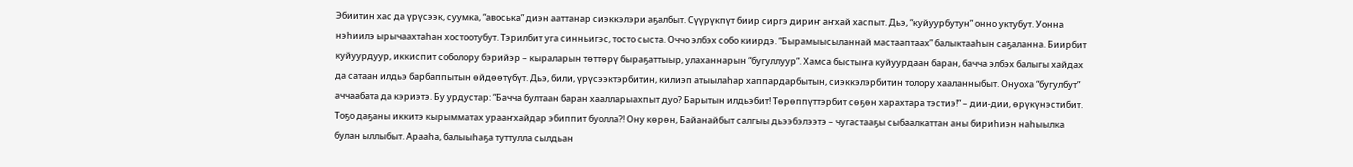Эбиитин хас да үрүсээк, суумка, “авоська” диэн ааттанар сиэккэлэри аҕалбыт. Сүүрүкпүт биир сиргэ дириҥ аҥхай хаспыт. Дьэ, “куйуурбутун” онно уктубут. Уонна нэһиилэ ырычаахтаһан хостоотубут. Тэрилбит уга синньигэс, тосто сыста. Оччо элбэх собо киирдэ. “Бырамыысыланнай мастааптаах” балыктааһын саҕаланна. Биирбит куйуурдуур, иккиспит соболору бэрийэр – кыраларын төттөрү быраҕаттыыр, улаханнарын “бугуллуур”. Хамса быстыҥа куйуурдаан баран, бачча элбэх балыгы хайдах да сатаан илдьэ барбаппытын өйдөөтүбүт. Дьэ, били, үрүсээктэрбитин, килиэп атыылаһар хаппардарбытын, сиэккэлэрбитин толору хааланныбыт. Онуоха “бугулбут” аччаабата да кэриэтэ. Бу урдустар: “Бачча бултаан баран хаалларыахпыт дуо? Барытын илдьэбит! Төрөппүттэрбит сөҕөн харахтара тэстиэ!” – дии-дии, өрүкүнэстибит. Тоҕо даҕаны иккитэ кырымматах урааҥхайдар эбиппит буолла?! Ону көрөн, Байанайбыт салгыы дьээбэлээтэ – чугастааҕы сыбаалкаттан аны бириһиэн наһыылка булан ыллыбыт. Арааһа, балыыһаҕа туттулла сылдьан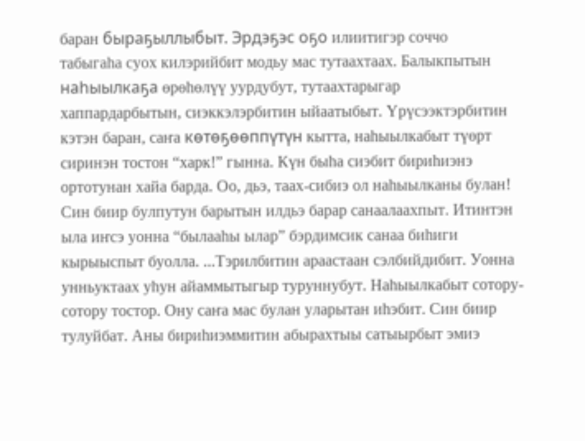баран быраҕыллыбыт. Эрдэҕэс оҕо илиитигэр соччо
табыгаһа суох килэрийбит модьу мас тутаахтаах. Балыкпытын наһыылкаҕа өрөһөлүү уурдубут, тутаахтарыгар хаппардарбытын, сиэккэлэрбитин ыйаатыбыт. Үрүсээктэрбитин кэтэн баран, саҥа көтөҕөөппүтүн кытта, наһыылкабыт түөрт сиринэн тостон “харк!” гынна. Күн быһа сиэбит бириһиэнэ ортотунан хайа барда. Оо, дьэ, таах-сибиэ ол наһыылканы булан! Син биир булпутун барытын илдьэ барар санаалаахпыт. Итинтэн ыла иҥсэ уонна “былааһы ылар” бэрдимсик санаа биһиги кырыыспыт буолла. ...Тэрилбитин араастаан сэлбийдибит. Уонна унньуктаах уһун айаммытыгыр туруннубут. Наһыылкабыт сотору-сотору тостор. Ону саҥа мас булан уларытан иһэбит. Син биир тулуйбат. Аны бириһиэммитин абырахтыы сатыырбыт эмиэ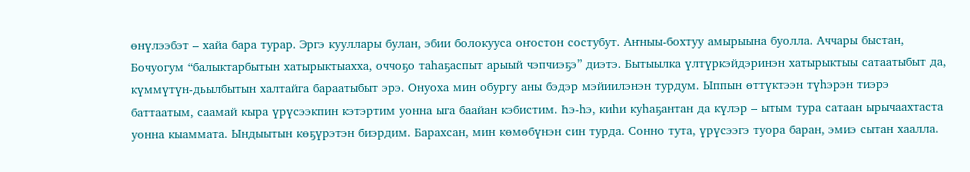өнүлээбэт – хайа бара турар. Эргэ кууллары булан, эбии болокууса оҥостон состубут. Аҥныы-бохтуу амырыына буолла. Аччары быстан, Бочуогум “балыктарбытын хатырыктыахха, оччоҕо таһаҕаспыт арыый чэпчиэҕэ” диэтэ. Бытыылка үлтүркэйдэринэн хатырыктыы сатаатыбыт да, күммүтүн-дьылбытын халтайга бараатыбыт эрэ. Онуоха мин обургу аны бэдэр мэйиилэнэн турдум. Ыппын өттүктээн түһэрэн тиэрэ баттаатым, саамай кыра үрүсээкпин кэтэртим уонна ыга баайан кэбистим. Һэ-һэ, киһи куһаҕантан да күлэр – ытым тура сатаан ырычаахтаста уонна кыаммата. Ындыытын көҕүрэтэн биэрдим. Барахсан, мин көмөбүнэн син турда. Сонно тута, үрүсээгэ туора баран, эмиэ сытан хаалла.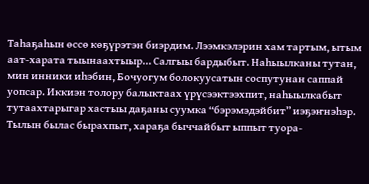Таһаҕаһын өссө көҕүрэтэн биэрдим. Лээмкэлэрин хам тартым, ытым аат-харата тыынаахтыыр... Салгыы бардыбыт. Наһыылканы тутан, мин инники иһэбин, Бочуогум болокуусатын соспутунан саппай уопсар. Иккиэн толору балыктаах үрүсээктээхпит, наһыылкабыт тутаахтарыгар хастыы даҕаны суумка “бэрэмэдэйбит” иэҕэҥнэһэр. Тылын былас бырахпыт, хараҕа быччайбыт ыппыт туора-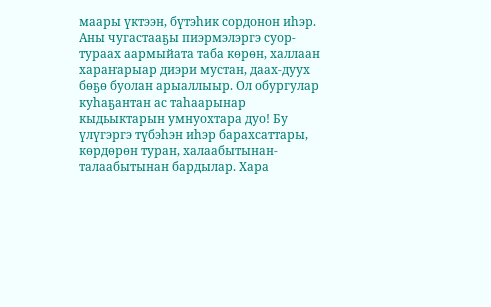маары үктээн, бүтэһик сордонон иһэр. Аны чугастааҕы пиэрмэлэргэ суор-тураах аармыйата таба көрөн, халлаан хараҥарыар диэри мустан, даах-дуух бөҕө буолан арыаллыыр. Ол обургулар куһаҕантан ас таһаарынар кыдьыктарын умнуохтара дуо! Бу үлүгэргэ түбэһэн иһэр барахсаттары, көрдөрөн туран, халаабытынан-талаабытынан бардылар. Хара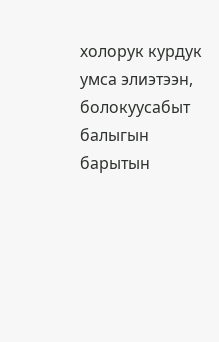холорук курдук умса элиэтээн, болокуусабыт балыгын барытын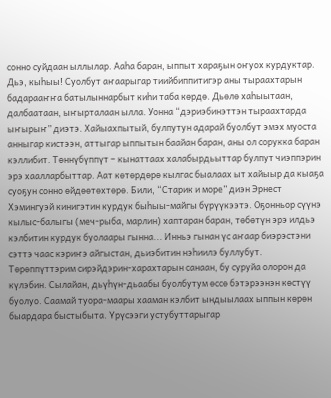сонно суйдаан ыллылар. Ааһа баран, ыппыт хараҕын оҥуох курдуктар. Дьэ, кыһыы! Суолбут аҥаарыгар тиийбиппитигэр аны тыраахтарын бадарааҥҥа батылыннарбыт киһи таба көрдө. Дьөлө хаһыытаан, далбаатаан, ыҥырталаан ылла. Уонна “дэриэбинэттэн тыраахтарда ыҥырыҥ” диэтэ. Хайыахпытый, булпутун адарай буолбут эмэх муоста анныгар кистээн, аттыгар ыппытын баайан баран, аны ол сорукка баран кэллибит. Төннүбүппүт – кынаттаах халабырдьыттар булпут чиэппэрин эрэ хаалларбыттар. Аат көтөрдөрө кылгас быалаах ыт хайыыр да кыаҕа суоҕун сонно өйдөөтөхтөрө. Били, “Старик и море” диэн Эрнест Хэмингуэй кинигэтин курдук быһыы-майгы бүрүүкээтэ. Оҕонньор сүүнэ кылыс-балыгы (меч-рыба, марлин) хаптаран баран, төбөтүн эрэ илдьэ кэлбитин курдук буолаары гынна... Инньэ гынан үс аҥаар биэрэстэни сэттэ чаас кэриҥэ айгыстан, дьиэбитин нэһиилэ буллубут. Төрөппүттэрим сирэйдэрин-харахтарын санаан, бу суруйа олорон да күлэбин. Сылайан, дьүһүн-дьаабы буолбутум өссө бэтэрээнэн көстүү буолуо. Саамай туора-маары хааман кэлбит ындыылаах ыппын көрөн быардара быстыбыта. Үрүсээги устубуттарыгар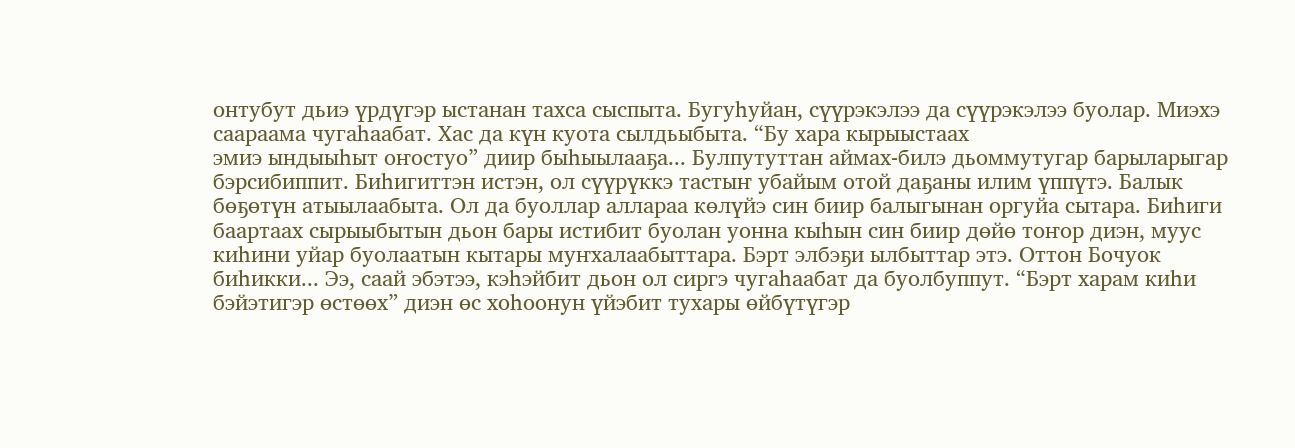онтубут дьиэ үрдүгэр ыстанан тахса сыспыта. Бугуһуйан, сүүрэкэлээ да сүүрэкэлээ буолар. Миэхэ саараама чугаһаабат. Хас да күн куота сылдьыбыта. “Бу хара кырыыстаах
эмиэ ындыыһыт оҥостуо” диир быһыылааҕа... Булпутуттан аймах-билэ дьоммутугар барыларыгар бэрсибиппит. Биһигиттэн истэн, ол сүүрүккэ тастыҥ убайым отой даҕаны илим үппүтэ. Балык бөҕөтүн атыылаабыта. Ол да буоллар аллараа көлүйэ син биир балыгынан оргуйа сытара. Биһиги баартаах сырыыбытын дьон бары истибит буолан уонна кыһын син биир дөйө тоҥор диэн, муус киһини уйар буолаатын кытары муҥхалаабыттара. Бэрт элбэҕи ылбыттар этэ. Оттон Бочуок биһикки... Ээ, саай эбэтээ, кэһэйбит дьон ол сиргэ чугаһаабат да буолбуппут. “Бэрт харам киһи бэйэтигэр өстөөх” диэн өс хоһоонун үйэбит тухары өйбүтүгэр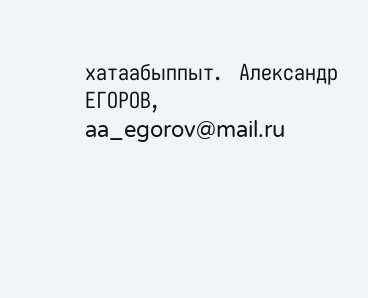хатаабыппыт.   Александр ЕГОРОВ, aa_egorov@mail.ru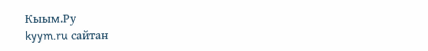Кыым.Ру
kyym.ru сайтан